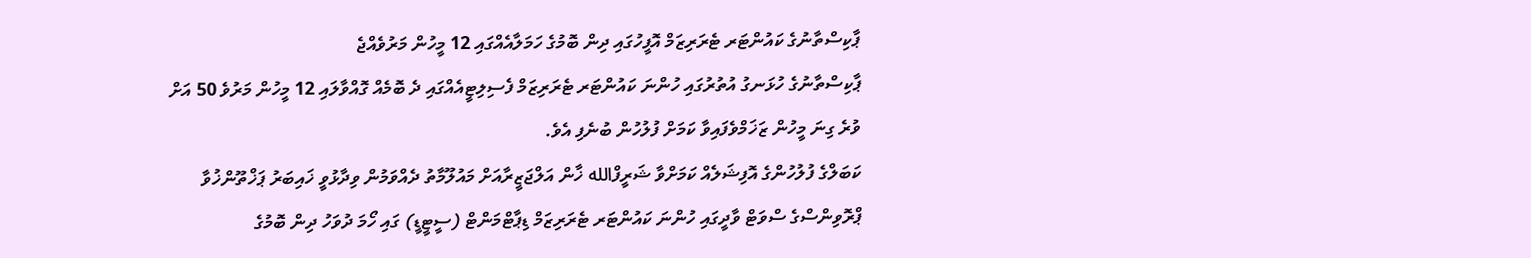ޕާކިސްތާނުގެ ކައުންޓަރ ޓެރަރިޒަމް އޮފީހުގައި ދިން ބޮމުގެ ހަމަލާއެއްގައި 12 މީހުން މަރުވެއްޖެ
ޕާކިސްތާނުގެ ހުޅަނގު އުތުރުގައި ހުންނަ ކައުންޓަރ ޓެރަރިޒަމް ފެސިލިޓީއެއްގައި ދެ ބޮމެއް ގޮއްވާލައި 12 މީހުން މަރުވެ 50 އަށް ވުރެ ގިނަ މީހުން ޒަޚަމްވެފައިވާ ކަމަށް ފުލުހުން ބުނެފި އެވެ.
ކަބަލްގެ ފުލުހުންގެ އޮފިޝަލެއް ކަމަށްވާ ޝަރީފްالله ޚާން އަލްޖަޒީރާއަށް މައުލޫމާތު ދެއްވަމުން ވިދާޅުވީ ޚައިބަރު ޕަޚްތޫންޚުވާ ޕްރޮވިންސްގެ ސްވަޓް ވާދީގައި ހުންނަ ކައުންޓަރ ޓެރަރިޒަމް ޑިޕާޓްމަންޓް (ސީޓީޑީ) ގައި ހޯމަ ދުވަހު ދިން ބޮމުގެ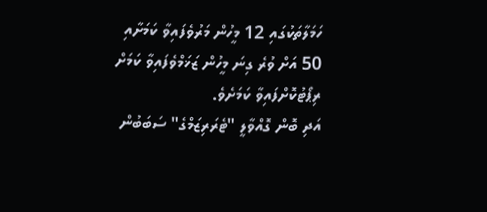ހަމަލާތަކުގައި 12 މީހުން މަރުވެފައިވާ ކަމަށާއި 50 އަށް ވުރެ ގިނަ މީހުން ޒަޚަމްވެފައިވާ ކަމަށް ރިޕޯޓުކޮށްފައިވާ ކަމަށެވެ.
އަދި ބޮން ގޮއްވާލީ "ޓެރަރިޒަމްގެ" ސަބަބުން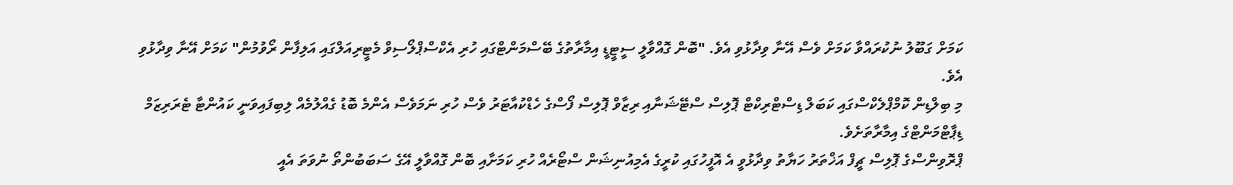ކަމަށް ގަބޫލު ނުކުރައްވާ ކަމަށް ވެސް އޭނާ ވިދާޅުވި އެވެ. "ބޮން ގޮއްވާލީ ސީޓީޑީ އިމާރާތުގެ ބޭސްމަންޓްގައި ހުރި އެކްސްޕްލޯސިވް މެޓީރިއަލްގައި އަލިފާން ރޯވުމުން" ކަމަށް އޭނާ ވިދާޅުވި އެވެ.
މި ބިލްޑިން ކޮމްޕްލެކްސްގައި ކަބަލް ޑިސްޓްރިކްޓް ޕޮލިސް ސްޓޭޝަނާއި ރިޒާވް ޕޮލިސް ފޯސްގެ ހެޑްކުއާޓަރު ވެސް ހުރި ނަމަވެސް އެންމެ ބޮޑު ގެއްލުމެއް ލިބިފައިވަނީ ކައުންޓާ ޓެރަރިޒަމް ޑިޕާޓްމަންޓްގެ އިމާރާތަށެވެ.
ޕްރޮވިންސްގެ ޕޮލިސް ޗީފް އަޚްތަރު ހަޔާތު ވިދާޅުވީ އެ އޮފީހުގައި ކުރީގެ އެމިއުނިޝަން ސްޓޯރެއް ހުރި ކަމަށާއި ބޮން ގޮއްވާލީ އޭގެ ސަބަބުންތޯ ނުވަތަ އެއީ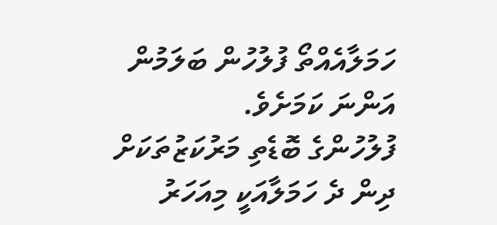ހަމަލާއެއްތޯ ފުލުހުން ބަލަމުން އަންނަ ކަމަށެވެ.
ފުލުހުންގެ ބޮޑެތި މަރުކަޒުތަކަށް ދިން ދެ ހަމަލާއަކީ މިއަހަރު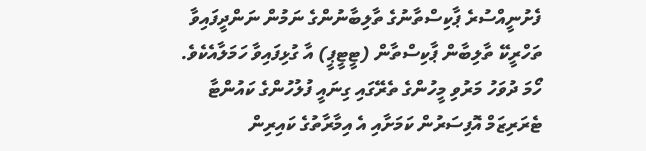ފެށުނީއްސުރެ ޕާކިސްތާނުގެ ތާލިބާނުންގެ ނަމުން ނަންދީފައިވާ ތަހްރީކޭ ތާލިބާން ޕާކިސްތާން (ޓީޓީޕީ) އާ ގުޅިފައިވާ ހަމަލާއެކެވެ.
ހޯމަ ދުވަހު މަރުވި މީހުންގެ ތެރޭގައި ގިނައީ ފުލުހުންގެ ކައުންޓާ ޓެރަރިޒަމް އޮފިސަރުން ކަމަށާއި އެ އިމާރާތުގެ ކައިރިން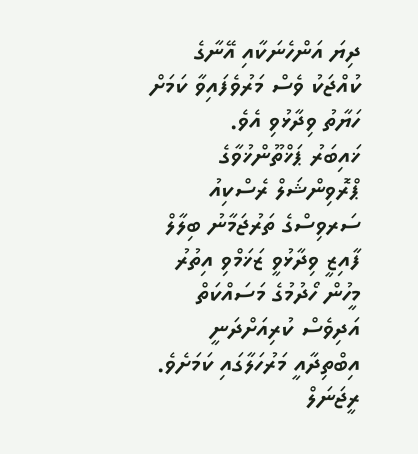ދިޔަ އަންހެނަކާއި އޭނާގެ ކުއްޖަކު ވެސް މަރުވެފައިވާ ކަމަށް ހަޔާތު ވިދާޅުވި އެވެ.
ޚައިބަރު ޕަޚްތޫންޚުވާގެ ޕްރޮވިންޝަލް ރެސްކިއު ސަރވިސްގެ ތަރުޖަމާނު ބިލާލް ފާއިޒީ ވިދާޅުވީ ޒަޚަމްވި އިތުރު މީހުން ހޯދުމުގެ މަސައްކަތް އަދިވެސް ކުރިއަށްދަނީ އިބްތިދާއީ މަރުހަލާގައި ކަމަށެވެ.
ރީޖަނަލް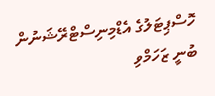ހޮސްޕިޓަލުގެ އެޑްމިނިސްޓްރޭޝަނުން ބުނީ ޒަހަމްވި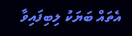އެތައް ބަޔަކު ލިބިފައިވާ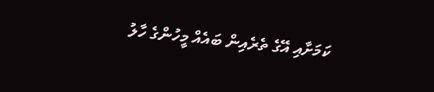ކަމަށާއި އޭގެ ތެރެއިން ބައެއް މީހުންގެ ހާލު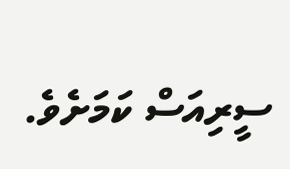ސީރިއަސް ކަމަށެވެ.